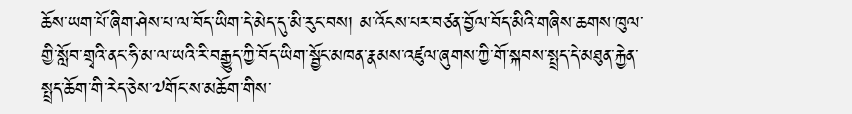ཆོས་ཡག་པོ་ཞིག་ཤེས་པ་ལ་བོད་ཡིག་དེ་མེད་དུ་མི་རུང་བས། མ་འོངས་པར་བཙན་བྱོལ་བོད་མིའི་གཞིས་ཆགས་ཁུལ་གྱི་སློབ་གྲྭའི་ནང་ཧི་མ་ལ་ཡའི་རི་བརྒྱུད་ཀྱི་བོད་ཡིག་སྦྱོང་མཁན་རྣམས་འཛུལ་ཞུགས་ཀྱི་གོ་སྐབས་སྤྲད་དེ་མཐུན་རྐྱེན་སྤྲད་ཆོག་གི་རེད་ཅེས་༧གོང་ས་མཆོག་གིས་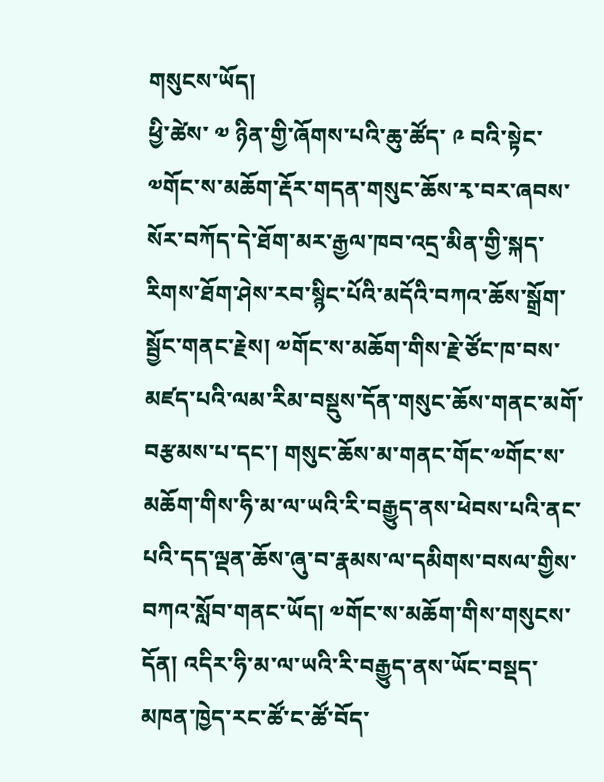གསུངས་ཡོད།
ཕྱི་ཚེས་ ༧ ཉིན་གྱི་ཞོགས་པའི་ཆུ་ཚོད་ ༩ བའི་སྟེང་༧གོང་ས་མཆོག་རྡོར་གདན་གསུང་ཆོས་རྭ་བར་ཞབས་སོར་བཀོད་དེ་ཐོག་མར་རྒྱལ་ཁབ་འདྲ་མིན་གྱི་སྐད་རིགས་ཐོག་ཤེས་རབ་སྙིང་པོའི་མདོའི་བཀའ་ཆོས་སྒྲོག་སྦྱོང་གནང་རྗེས། ༧གོང་ས་མཆོག་གིས་རྗེ་ཙོང་ཁ་བས་མཛད་པའི་ལམ་རིམ་བསྡུས་དོན་གསུང་ཆོས་གནང་མགོ་བརྩམས་པ་དང་། གསུང་ཆོས་མ་གནང་གོང་༧གོང་ས་མཆོག་གིས་ཧི་མ་ལ་ཡའི་རི་བརྒྱུད་ནས་ཕེབས་པའི་ནང་པའི་དད་ལྡན་ཆོས་ཞུ་བ་རྣམས་ལ་དམིགས་བསལ་གྱིས་བཀའ་སློབ་གནང་ཡོད། ༧གོང་ས་མཆོག་གིས་གསུངས་དོན། འདིར་ཧི་མ་ལ་ཡའི་རི་བརྒྱུད་ནས་ཡོང་བསྡད་མཁན་ཁྱེད་རང་ཚོ་ང་ཚོ་བོད་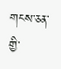གངས་ཅན་གྱི་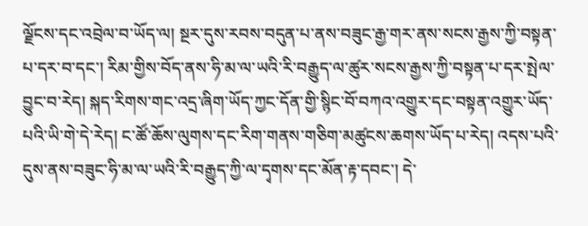ལྗོངས་དང་འབྲེལ་བ་ཡོད་ལ། སྔར་དུས་རབས་བདུན་པ་ནས་བཟུང་རྒྱ་གར་ནས་སངས་རྒྱས་ཀྱི་བསྟན་པ་དར་བ་དང་། རིམ་གྱིས་བོད་ནས་ཧི་མ་ལ་ཡའི་རི་བརྒྱུད་ལ་ཚུར་སངས་རྒྱས་ཀྱི་བསྟན་པ་དར་སྤེལ་བྱུང་བ་རེད། སྐད་རིགས་གང་འདྲ་ཞིག་ཡོད་ཀྱང་དོན་གྱི་སྙིང་བོ་བཀའ་འགྱུར་དང་བསྟན་འགྱུར་ཡོད་པའི་ཡི་གེ་དེ་རེད། ང་ཚོ་ཆོས་ལུགས་དང་རིག་གནས་གཅིག་མཚུངས་ཆགས་ཡོད་པ་རེད། འདས་པའི་དུས་ནས་བཟུང་ཧི་མ་ལ་ཡའི་རི་བརྒྱུད་ཀྱི་ལ་དྭགས་དང་མོན་རྟ་དབང་། དེ་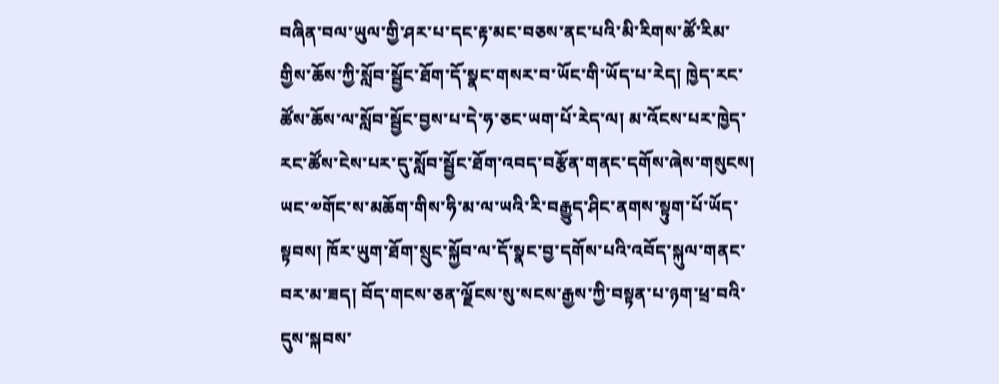བཞིན་བལ་ཡུལ་གྱི་ཤར་པ་དང་རྟ་མང་བཅས་ནང་པའི་མི་རིགས་ཚོ་རིམ་གྱིས་ཆོས་ཀྱི་སློབ་སྦྱོང་ཐོག་དོ་སྣང་གསར་བ་ཡོང་གི་ཡོད་པ་རེད། ཁྱེད་རང་ཚོས་ཆོས་ལ་སློབ་སྦྱོང་བྱས་པ་དེ་ཧ་ཅང་ཡག་པོ་རེད་ལ། མ་འོངས་པར་ཁྱེད་རང་ཚོས་ངེས་པར་དུ་སློབ་སྦྱོང་ཐོག་འབད་བརྩོན་གནང་དགོས་ཞེས་གསུངས།
ཡང་༧གོང་ས་མཆོག་གིས་ཧི་མ་ལ་ཡའི་རི་བརྒྱུད་ཤིང་ནགས་སྟུག་པོ་ཡོད་སྟབས། ཁོར་ཡུག་ཐོག་སྲུང་སྐྱོབ་ལ་དོ་སྣང་བྱ་དགོས་པའི་འབོད་སྐུལ་གནང་བར་མ་ཟད། བོད་གངས་ཅན་ལྗོངས་སུ་སངས་རྒྱས་ཀྱི་བསྟན་པ་ཉག་ཕྲ་བའི་དུས་སྐབས་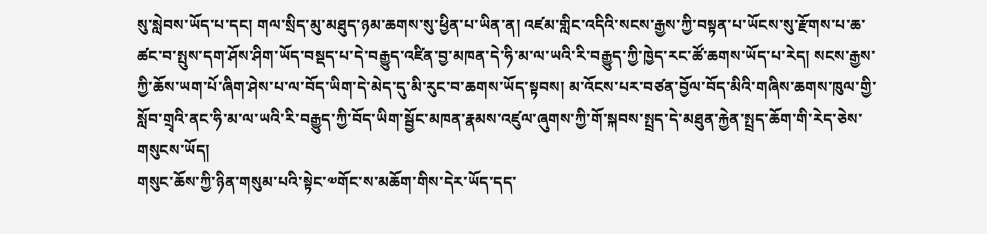སུ་སླེབས་ཡོད་པ་དང། གལ་སྲིད་མུ་མཐུད་ཉམ་ཆགས་སུ་ཕྱིན་པ་ཡིན་ན། འཛམ་གླིང་འདིའི་སངས་རྒྱས་ཀྱི་བསྟན་པ་ཡོངས་སུ་རྫོགས་པ་ཆ་ཚང་བ་སྤུས་དག་ཤོས་ཤིག་ཡོད་བསྡད་པ་དེ་བརྒྱུད་འཛིན་བྱ་མཁན་དེ་ཧི་མ་ལ་ཡའི་རི་བརྒྱུད་ཀྱི་ཁྱེད་རང་ཚོ་ཆགས་ཡོད་པ་རེད། སངས་རྒྱས་ཀྱི་ཆོས་ཡག་པོ་ཞིག་ཤེས་པ་ལ་བོད་ཡིག་དེ་མེད་དུ་མི་རུང་བ་ཆགས་ཡོད་སྟབས། མ་འོངས་པར་བཙན་བྱོལ་བོད་མིའི་གཞིས་ཆགས་ཁུལ་གྱི་སློབ་གྲྭའི་ནང་ཧི་མ་ལ་ཡའི་རི་བརྒྱུད་ཀྱི་བོད་ཡིག་སྦྱོང་མཁན་རྣམས་འཛུལ་ཞུགས་ཀྱི་གོ་སྐབས་སྤྲད་དེ་མཐུན་རྐྱེན་སྤྲད་ཆོག་གི་རེད་ཅེས་གསུངས་ཡོད།
གསུང་ཆོས་ཀྱི་ཉིན་གསུམ་པའི་སྟེང་༧གོང་ས་མཆོག་གིས་དེར་ཡོད་དད་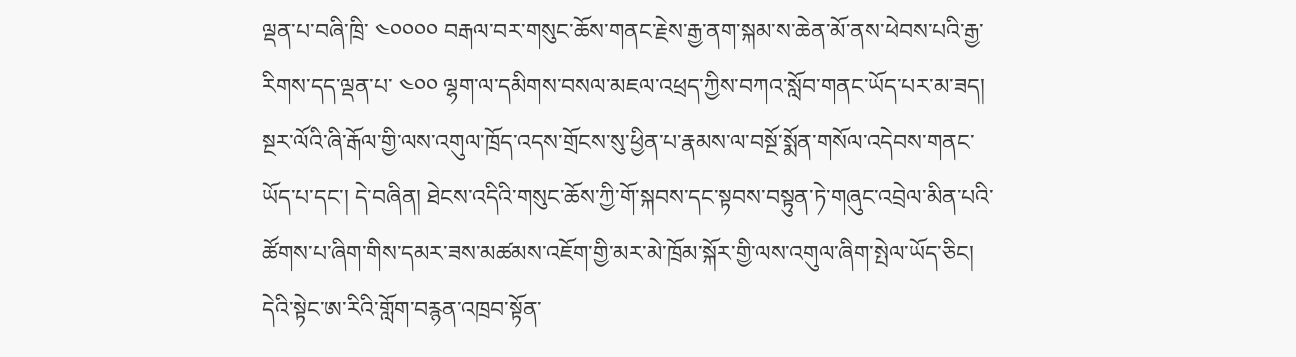ལྡན་པ་བཞི་ཁྲི་ ༤༠༠༠༠ བརྒལ་བར་གསུང་ཆོས་གནང་རྗེས་རྒྱ་ནག་སྐམ་ས་ཆེན་མོ་ནས་ཕེབས་པའི་རྒྱ་རིགས་དད་ལྡན་པ་ ༤༠༠ ལྷག་ལ་དམིགས་བསལ་མཇལ་འཕྲད་ཀྱིས་བཀའ་སློབ་གནང་ཡོད་པར་མ་ཟད། སྔར་ལོའི་ཞི་རྒོལ་གྱི་ལས་འགུལ་ཁྲོད་འདས་གྲོངས་སུ་ཕྱིན་པ་རྣམས་ལ་བསྔོ་སྨོན་གསོལ་འདེབས་གནང་ཡོད་པ་དང་། དེ་བཞིན། ཐེངས་འདིའི་གསུང་ཆོས་ཀྱི་གོ་སྐབས་དང་སྟབས་བསྟུན་ཏེ་གཞུང་འབྲེལ་མིན་པའི་ཚོགས་པ་ཞིག་གིས་དམར་ཟས་མཚམས་འཇོག་གྱི་མར་མེ་ཁྲོམ་སྐོར་གྱི་ལས་འགུལ་ཞིག་སྤེལ་ཡོད་ཅིང། དེའི་སྟེང་ཨ་རིའི་གློག་བརྙན་འཁྲབ་སྟོན་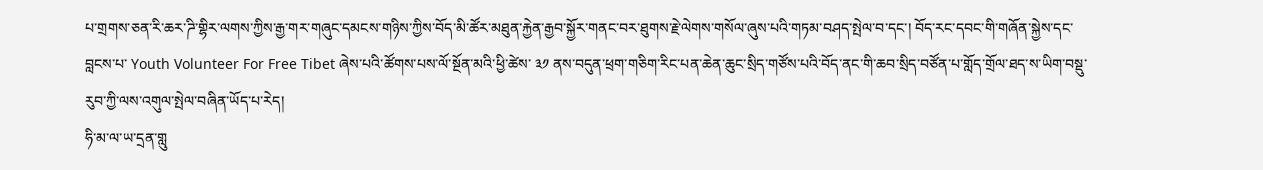པ་གྲགས་ཅན་རི་ཆར་ཌི་གྷིར་ལགས་ཀྱིས་རྒྱ་གར་གཞུང་དམངས་གཉིས་ཀྱིས་བོད་མི་ཚོར་མཐུན་རྐྱེན་རྒྱབ་སྐྱོར་གནང་བར་ཐུགས་རྗེ་ལེགས་གསོལ་ཞུས་པའི་གཏམ་བཤད་སྤེལ་བ་དང་། བོད་རང་དབང་གི་གཞོན་སྐྱེས་དང་བླངས་པ་ Youth Volunteer For Free Tibet ཞེས་པའི་ཚོགས་པས་ལོ་སྔོན་མའི་ཕྱི་ཚེས་ ༣༡ ནས་བདུན་ཕྲག་གཅིག་རིང་པན་ཆེན་ཆུང་སྲིད་གཙོས་པའི་བོད་ནང་གི་ཆབ་སྲིད་བཙོན་པ་གློད་གྲོལ་ཐད་ས་ཡིག་བསྡུ་རུབ་ཀྱི་ལས་འགུལ་སྤེལ་བཞིན་ཡོད་པ་རེད།
ཧི་མ་ལ་ཡ་དྲན་གླུ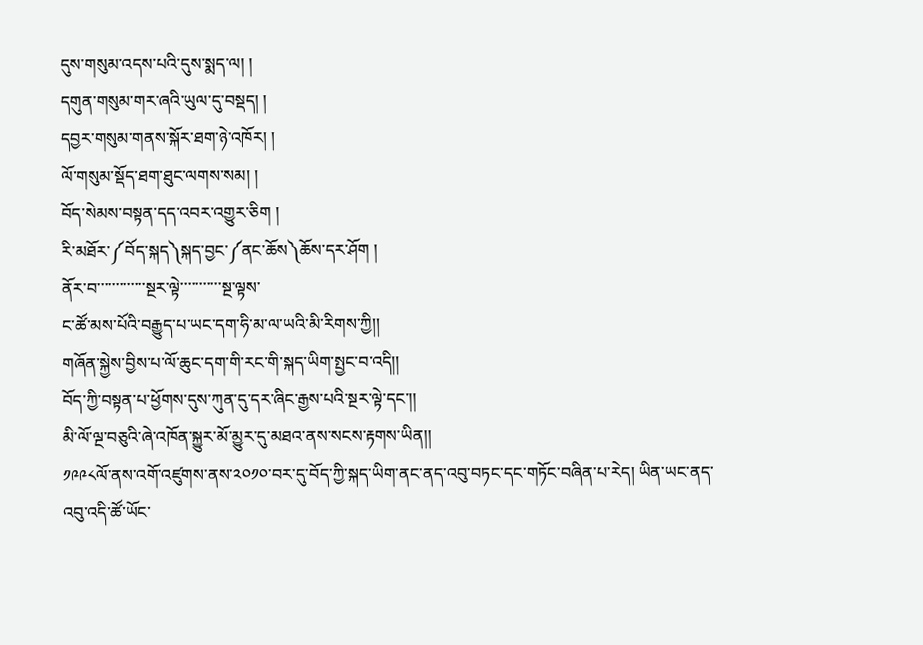དུས་གསུམ་འདས་པའི་དུས་སྨད་ལ། །
དགུན་གསུམ་གར་ཞའི་ཡུལ་དུ་བསྡད། །
དབྱར་གསུམ་གནས་སྐོར་ཐག་ཉེ་འཁོར། །
ལོ་གསུམ་སྡོད་ཐག་ཐུང་ལགས་སམ། །
བོད་སེམས་བསྟན་དད་འབར་འགྱུར་ཅིག །
རི་མཐོར་༼བོད་སྐད༽སྐད་བྱང་༼ནང་ཆོས༽ཆོས་དར་ཤོག །
ནོར་བ་་་་་་་་་་་་་སྔར་ལྟེ་་་་་་་་་་་སྔ་ལྟས་
ང་ཚོ་མས་པོའི་བརྒྱུད་པ་ཡང་དག་ཧི་མ་ལ་ཡའི་མི་རིགས་ཀྱི།།
གཞོན་སྐྱེས་བྱིས་པ་ལོ་ཆུང་དག་གི་རང་གི་སྐད་ཡིག་སྤྱང་བ་འདི།།
བོད་ཀྱི་བསྟན་པ་ཕྱོགས་དུས་ཀུན་དུ་དར་ཞིང་རྒྱས་པའི་སྔར་ལྟེ་དང་།།
མི་ལོ་ལྔ་བཅུའི་ཞེ་འཁོན་སྐྱུར་མོ་མྱུར་དུ་མཐའ་ནས་སངས་རྟགས་ཡིན།།
༡༩༩༨ལོ་ནས་འགོ་འཛུགས་ནས་༢༠༡༠་བར་དུ་བོད་ཀྱི་སྐད་ཡིག་ནང་ནད་འབུ་བཏང་དང་གཏོང་བཞིན་པ་རེད། ཡིན་ཡང་ནད་འབུ་འདི་ཚོ་ཡོང་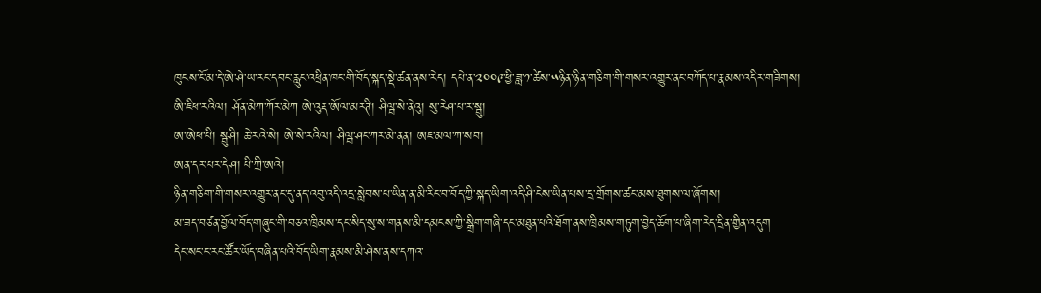ཁུངས་ངོ་མ་དེ་ཨེ་ཤེ་ཡ་རང་དབང་རླུང་འཕྲིན་ཁང་གི་བོད་སྐད་སྡེ་ཚན་ནས་རེད། དཔེ་ན་༢༠༠༩་ཕྱི་ཟླ་༡་ཚེས་༥ཉིན་ཉིན་གཅིག་གི་གསར་འགྱུར་ནང་བཀོད་པ་རྣམས་འདིར་གཟིགས།
ཨི་ཇིཕ་རའིལ། ཤོན་མེཀ་ཀོར་མེཀ ཨེ་འུརྡ་ཨོལ་མརཊི། ཤིལྦ་སེ་ནེའུ། སུ་རེཤ་པ་ར་སྦུ།
ཨ་ཨེཕ་པི། སྦུཤི། ཆེ་རའེ་སེ། ཨེ་སེ་རའིལ། ཤིལྦ་ཤང་ཀར་མེ་ནན། ཨཇ་མལ་ཀ་སབ།
ཨན་དར་པར་དེཤ། པི་ཀྲི་ཨའེ།
ཉིན་གཅིག་གི་གསར་འགྱུར་ནང་དུ་ནད་འབུ་འདི་འདྲ་སླེབས་པ་ཡིན་ན་མི་རིང་བ་བོད་ཀྱི་སྐད་ཡིག་འདི་ཤི་ངེས་ཡིན་པས་དྲ་གྲོགས་ཚང་མས་ཐུགས་ལ་ཞོགས།
མ་ཟད་བཙན་བྱོལ་བོད་གཞུང་གི་བཅའ་ཁྲིམས་དང་སིད་སུ་ས་གནས་མི་དམངས་ཀྱི་སྒྲིག་གཞི་དང་མཐུན་པའི་ཐོག་ནས་ཁྲིམས་གཏུག་བྱེད་ཆོག་པ་ཞིག་རེད་དྲིན་གྱིན་འདུག
དེང་སང་ང་རང་ཚོར་ཡོད་བཞིན་པའི་བོད་ཡིག་རྣམས་མི་ཤེས་ནས་དཀའ་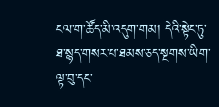ངལ་ག་ཚོད་མི་འདུག་གམ། དེའི་སྟེང་ཏུ་ཐ་སྙད་གསར་པ་ཐམས་ཅད་སྔགས་ཡིག་ལྟ་བུ་དང་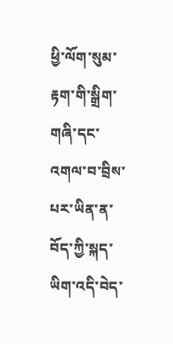ཕྱི་ལོག་སུམ་རྟག་གི་སྒྲིག་གཞི་དང་འགལ་བ་བྲིས་པར་ཡིན་ན་བོད་ཀྱི་སྐད་ཡིག་འདི་བེད་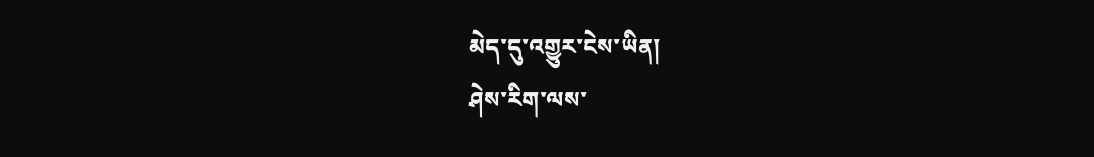མེད་དུ་འགྱུར་ངེས་ཡིན།
ཤེས་རིག་ལས་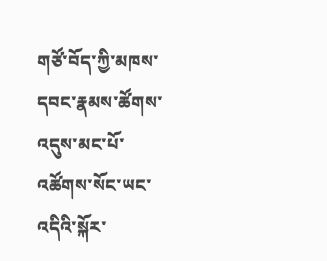གཙོ་བོད་ཀྱི་མཁས་དབང་རྣམས་ཚོགས་འདུས་མང་པོ་འཚོགས་སོང་ཡང་འདིའི་སྐོར་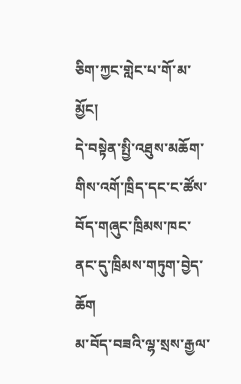ཅིག་ཀྱང་གླེང་པ་གོ་མ་མྱོང།
དེ་བསྟེན་སྤྱི་འཐུས་མཆོག་གིས་འགོ་ཁྲིད་དང་ང་ཚོས་བོད་གཞུང་ཁྲིམས་ཁང་ནང་དུ་ཁྲིམས་གཏུག་བྱེད་ཆོག
མ་བོད་བཟའི་ལྷ་སྲས་རྒྱལ་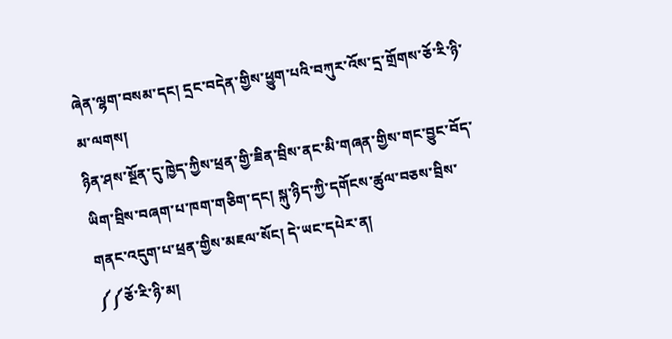ཞེན་ལྷག་བསམ་དང། དྲང་བདེན་གྱིས་ཕྱུག་པའི་བཀུར་འོས་དྲ་གྲོགས་ཅོ་རི་ཉི་མ་ལགས།
ཉིན་ཤས་སྔོན་དུ་ཁྱེད་ཀྱིས་ཕྲན་གྱི་ཟིན་བྲིས་ནང་མི་གཞན་གྱིས་གང་བྱུང་བོད་ཡིག་བྲིས་བཞག་པ་ཁག་གཅིག་དང། སྐུ་ཉིད་ཀྱི་དགོངས་ཚུལ་བཅས་བྲིས་གནང་འདུག་པ་ཕྲན་གྱིས་མཇལ་སོང། དེ་ཡང་དཔེར་ན།
༼༼ཅོ་རི་ཉི་མ།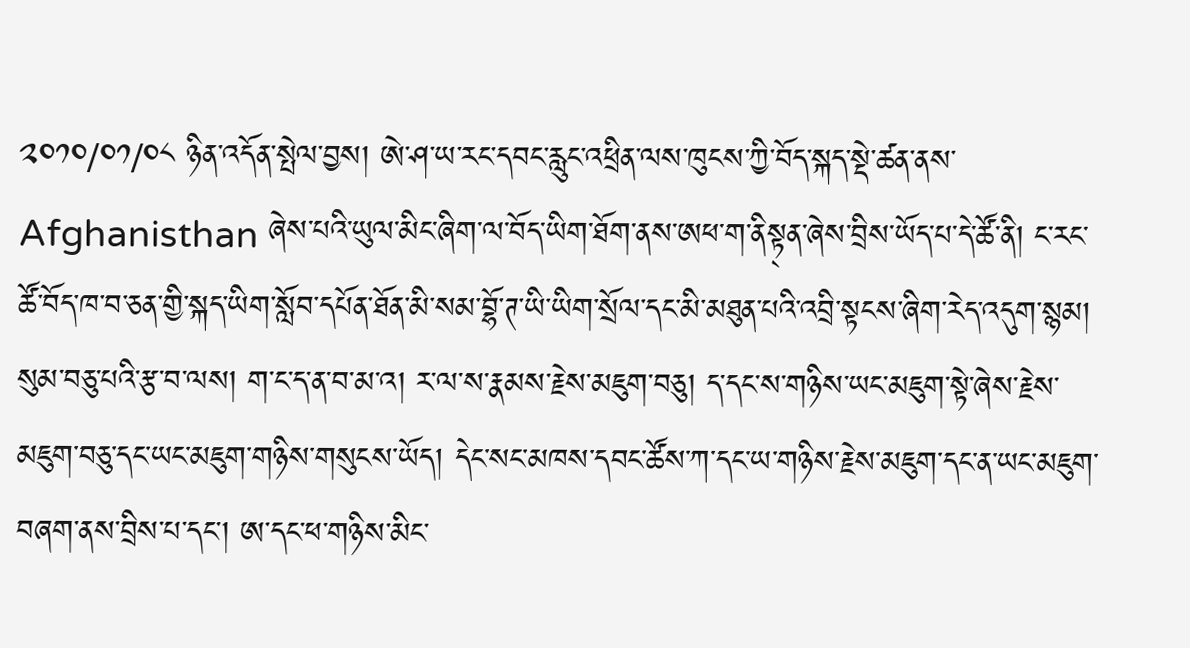༢༠༡༠/༠༡/༠༨ ཉིན་འདོན་སྤེལ་བྱས། ཨེ་ཤ་ཡ་རང་དབང་རླུང་འཕྲིན་ལས་ཁུངས་ཀྱི་བོད་སྐད་སྡེ་ཚན་ནས་ Afghanisthan ཞེས་པའི་ཡུལ་མིང་ཞིག་ལ་བོད་ཡིག་ཐོག་ནས་ཨཕ་ག་ནིསྟ྄ན་ཞེས་བྲིས་ཡོད་པ་དེ་ཚོ་ནི། ང་རང་ཚོ་བོད་ཁ་བ་ཅན་གྱི་སྐད་ཡིག་སློབ་དཔོན་ཐོན་མི་སམ་བྷོ་ཊ་ཡི་ཡིག་སྲོལ་དང་མི་མཐུན་པའི་འབྲི་སྟངས་ཞིག་རེད་འདུག་སྙམ། སུམ་བཅུ་པའི་རྩ་བ་ལས། ག་ང་ད་ན་བ་མ་འ། ར་ལ་ས་རྣམས་རྗེས་མཇུག་བཅུ། ད་དང་ས་གཉིས་ཡང་མཇུག་སྟེ་ཞེས་རྗེས་མཇུག་བཅུ་དང་ཡང་མཇུག་གཉིས་གསུངས་ཡོད། དེང་སང་མཁས་དབང་ཚོས་ཀ་དང་ཡ་གཉིས་རྗེས་མཇུག་དང་ན་ཡང་མཇུག་བཞག་ནས་བྲིས་པ་དང་། ཨ་དང་ཕ་གཉིས་མིང་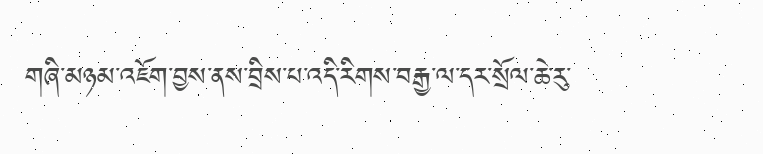གཞི་མཉམ་འཇོག་བྱས་ནས་བྲིས་པ་འདི་རིགས་བརྒྱ་ལ་དར་སྲོལ་ཆེ་རུ་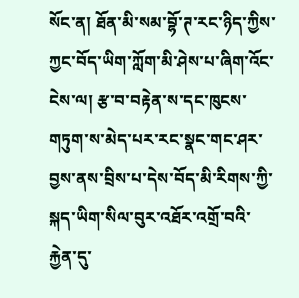སོང་ན། ཐོན་མི་སམ་བྷོ་ཊ་རང་ཉིད་ཀྱིས་ཀྱང་བོད་ཡིག་ཀློག་མི་ཤེས་པ་ཞིག་འོང་ངེས་ལ། རྩ་བ་བརྟེན་ས་དང་ཁུངས་གཏུག་ས་མེད་པར་རང་སྣང་གང་ཤར་བྱས་ནས་བྲིས་པ་དེས་བོད་མི་རིགས་ཀྱི་སྐད་ཡིག་སིལ་བུར་འཐོར་འགྲོ་བའི་རྐྱེན་དུ་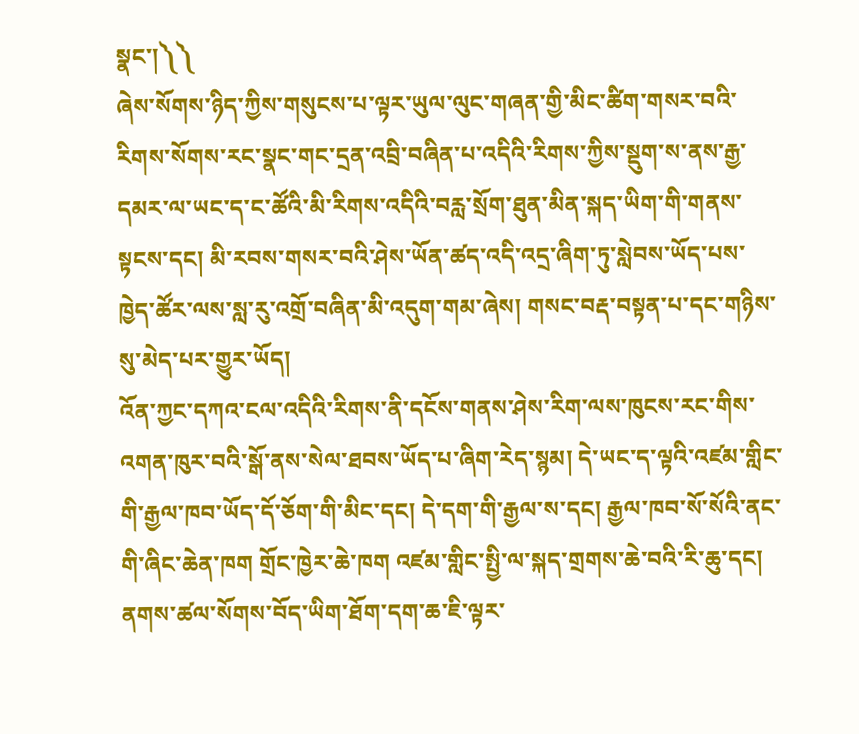སྣང་།༽༽
ཞེས་སོགས་ཉིད་ཀྱིས་གསུངས་པ་ལྟར་ཡུལ་ལུང་གཞན་གྱི་མིང་ཚིག་གསར་བའི་རིགས་སོགས་རང་སྣང་གང་དྲན་འབྲི་བཞིན་པ་འདིའི་རིགས་ཀྱིས་སྡུག་ས་ནས་རྒྱ་དམར་ལ་ཡང་ད་ང་ཚོའི་མི་རིགས་འདིའི་བརླ་སྲོག་ཐུན་མིན་སྐད་ཡིག་གི་གནས་སྟངས་དང། མི་རབས་གསར་བའི་ཤེས་ཡོན་ཚད་འདི་འདྲ་ཞིག་ཏུ་སླེབས་ཡོད་པས་ཁྱེད་ཚོར་ལས་སླ་རུ་འགྲོ་བཞིན་མི་འདུག་གམ་ཞེས། གསང་བརྡ་བསྟན་པ་དང་གཉིས་སུ་མེད་པར་གྱུར་ཡོད།
འོན་ཀྱང་དཀའ་ངལ་འདིའི་རིགས་ནི་དངོས་གནས་ཤེས་རིག་ལས་ཁུངས་རང་གིས་འགན་ཁུར་བའི་སྒོ་ནས་སེལ་ཐབས་ཡོད་པ་ཞིག་རེད་སྙམ། དེ་ཡང་ད་ལྟའི་འཛམ་གླིང་གི་རྒྱལ་ཁབ་ཡོད་དོ་ཅོག་གི་མིང་དང། དེ་དག་གི་རྒྱལ་ས་དང། རྒྱལ་ཁབ་སོ་སོའི་ནང་གི་ཞིང་ཆེན་ཁག གྲོང་ཁྱེར་ཆེ་ཁག འཛམ་གླིང་སྤྱི་ལ་སྐད་གྲགས་ཆེ་བའི་རི་ཆུ་དང། ནགས་ཚལ་སོགས་བོད་ཡིག་ཐོག་དག་ཆ་ཇི་ལྟར་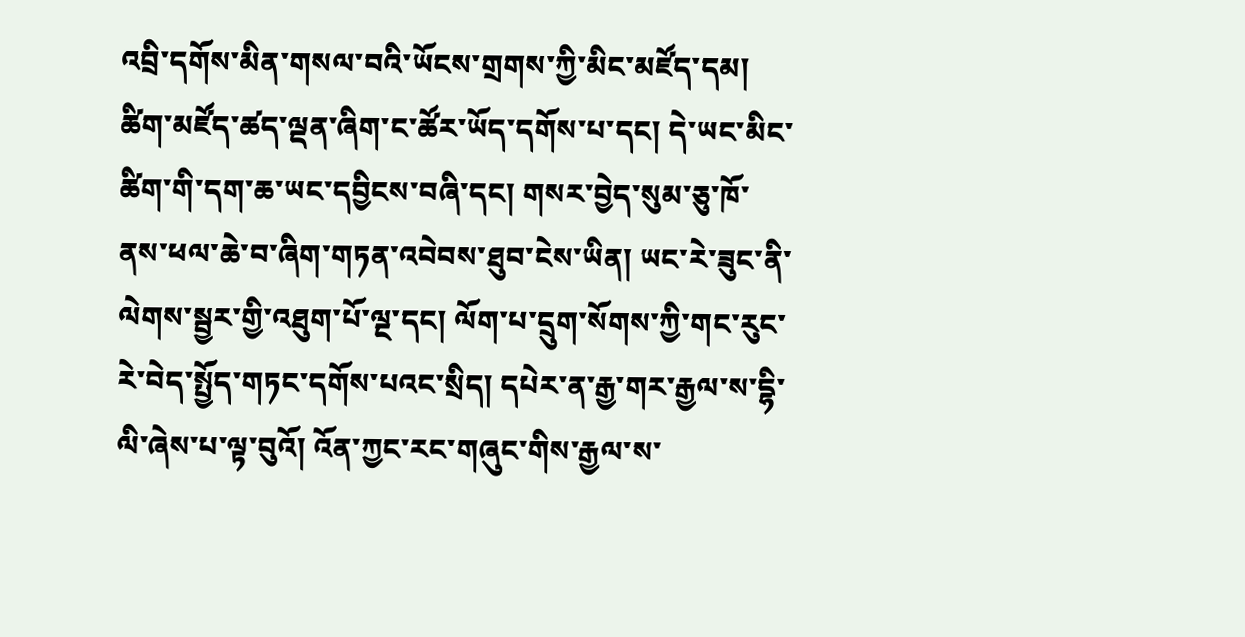འབྲི་དགོས་མིན་གསལ་བའི་ཡོངས་གྲགས་ཀྱི་མིང་མཛོད་དམ། ཚིག་མཛོད་ཚད་ལྡན་ཞིག་ང་ཚོར་ཡོད་དགོས་པ་དང། དེ་ཡང་མིང་ཚིག་གི་དག་ཆ་ཡང་དབྱིངས་བཞི་དང། གསར་བྱེད་སུམ་ཅུ་ཁོ་ནས་ཕལ་ཆེ་བ་ཞིག་གཏན་འབེབས་ཐུབ་ངེས་ཡིན། ཡང་རེ་ཟུང་ནི་ལེགས་སྦྱར་གྱི་འཐུག་པོ་ལྔ་དང། ལོག་པ་དྲུག་སོགས་ཀྱི་གང་རུང་རེ་བེད་སྤྱོད་གཏང་དགོས་པའང་སྲིད། དཔེར་ན་རྒྱ་གར་རྒྱལ་ས་དྷི་ལི་ཞེས་པ་ལྟ་བུའོ། འོན་ཀྱང་རང་གཞུང་གིས་རྒྱལ་ས་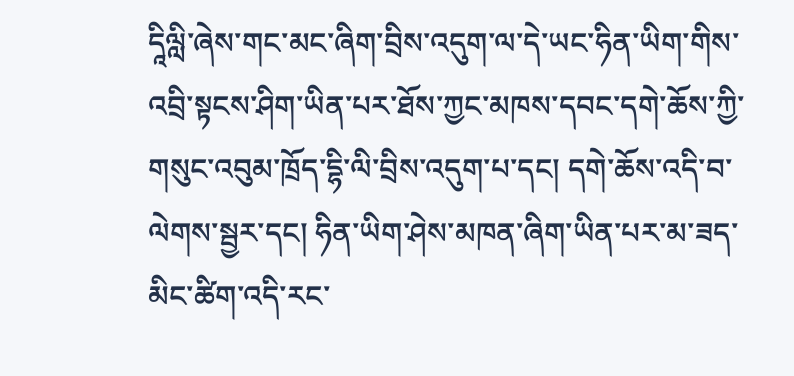དཱིལླི་ཞེས་གང་མང་ཞིག་བྲིས་འདུག་ལ་དེ་ཡང་ཧིན་ཡིག་གིས་འབྲི་སྟངས་ཤིག་ཡིན་པར་ཐོས་ཀྱང་མཁས་དབང་དགེ་ཆོས་ཀྱི་གསུང་འབུམ་ཁྲོད་དྷི་ལི་བྲིས་འདུག་པ་དང། དགེ་ཆོས་འདི་བ་ལེགས་སྦྱར་དང། ཧིན་ཡིག་ཤེས་མཁན་ཞིག་ཡིན་པར་མ་ཟད་མིང་ཚིག་འདི་རང་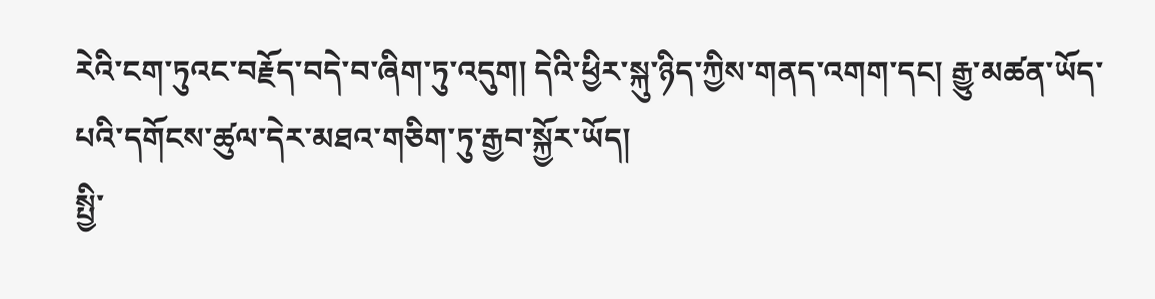རེའི་ངག་ཏུའང་བརྗོད་བདེ་བ་ཞིག་ཏུ་འདུག། དེའི་ཕྱིར་སྐུ་ཉིད་ཀྱིས་གནད་འགག་དང། རྒྱུ་མཚན་ཡོད་པའི་དགོངས་ཚུལ་དེར་མཐའ་གཅིག་ཏུ་རྒྱབ་སྐྱོར་ཡོད།
སྤྱི་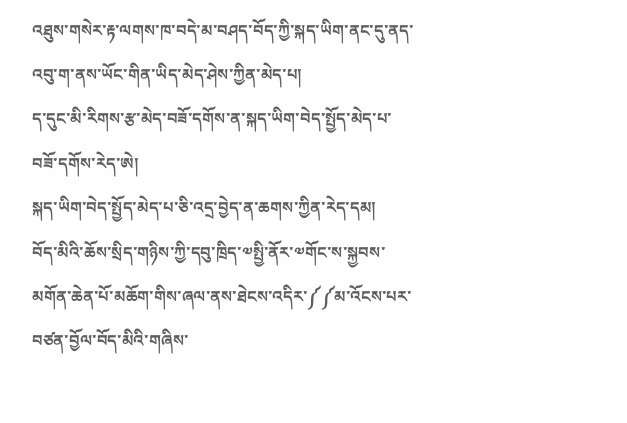འཐུས་གསེར་རྟ་ལགས་ཁ་བདེ་མ་བཤད་བོད་ཀྱི་སྐད་ཡིག་ནང་དུ་ནད་འབུ་ག་ནས་ཡོང་གིན་ཡིད་མེད་ཤེས་ཀྱིན་མེད་པ།
ད་དུང་མི་རིགས་རྩ་མེད་བཟོ་དགོས་ན་སྐད་ཡིག་བེད་སྤྱོད་མེད་པ་བཟོ་དགོས་རེད་ཨེ།
སྐད་ཡིག་བེད་སྤྱོད་མེད་པ་ཅི་འདྲ་བྱེད་ན་ཆགས་ཀྱིན་རེད་དམ།
བོད་མིའི་ཆོས་སྲིད་གཉིས་ཀྱི་དབུ་ཁྲིད་༧སྤྱི་ནོར་༧གོང་ས་སྐྱབས་མགོན་ཆེན་པོ་མཆོག་གིས་ཞལ་ནས་ཐེངས་འདིར་༼༼མ་འོངས་པར་བཙན་བྱོལ་བོད་མིའི་གཞིས་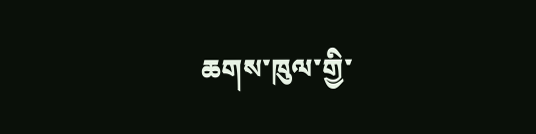ཆགས་ཁུལ་གྱི་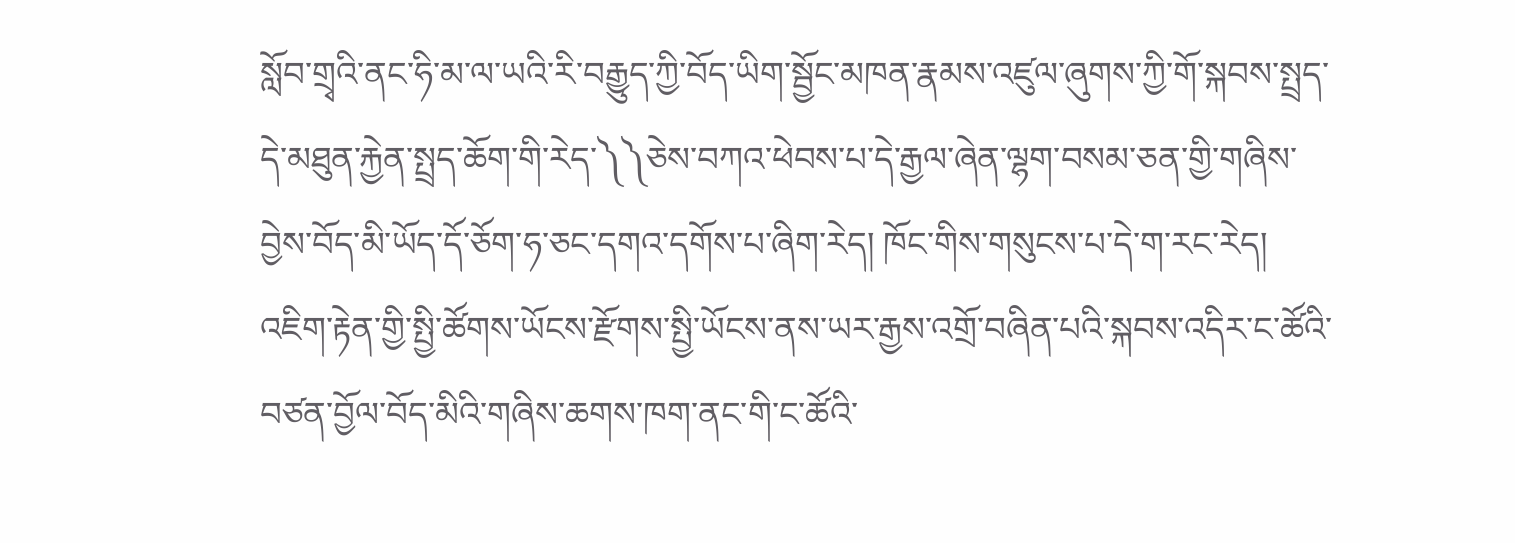སློབ་གྲྭའི་ནང་ཧི་མ་ལ་ཡའི་རི་བརྒྱུད་ཀྱི་བོད་ཡིག་སྦྱོང་མཁན་རྣམས་འཛུལ་ཞུགས་ཀྱི་གོ་སྐབས་སྤྲད་དེ་མཐུན་རྐྱེན་སྤྲད་ཆོག་གི་རེད་༽༽ཅེས་བཀའ་ཕེབས་པ་དེ་རྒྱལ་ཞེན་ལྷག་བསམ་ཅན་གྱི་གཞིས་བྱེས་བོད་མི་ཡོད་དོ་ཅོག་ཧ་ཅང་དགའ་དགོས་པ་ཞིག་རེད། ཁོང་གིས་གསུངས་པ་དེ་ག་རང་རེད། འཇིག་རྟེན་གྱི་སྤྱི་ཚོགས་ཡོངས་རྫོགས་སྤྱི་ཡོངས་ནས་ཡར་རྒྱས་འགྲོ་བཞིན་པའི་སྐབས་འདིར་ང་ཚོའི་བཙན་བྱོལ་བོད་མིའི་གཞིས་ཆགས་ཁག་ནང་གི་ང་ཚོའི་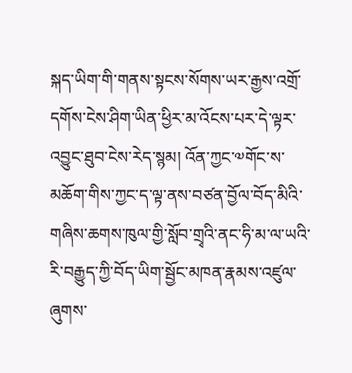སྐད་ཡིག་གི་གནས་སྟངས་སོགས་ཡར་རྒྱས་འགྲོ་དགོས་ངེས་ཤིག་ཡིན་ཕྱིར་མ་འོངས་པར་དེ་ལྟར་འབྱུང་ཐུབ་ངེས་རེད་སྙམ། འོན་ཀྱང་༧གོང་ས་མཆོག་གིས་ཀྱང་ད་ལྟ་ནས་བཙན་བྱོལ་བོད་མིའི་གཞིས་ཆགས་ཁུལ་གྱི་སློབ་གྲྭའི་ནང་ཧི་མ་ལ་ཡའི་རི་བརྒྱུད་ཀྱི་བོད་ཡིག་སྦྱོང་མཁན་རྣམས་འཛུལ་ཞུགས་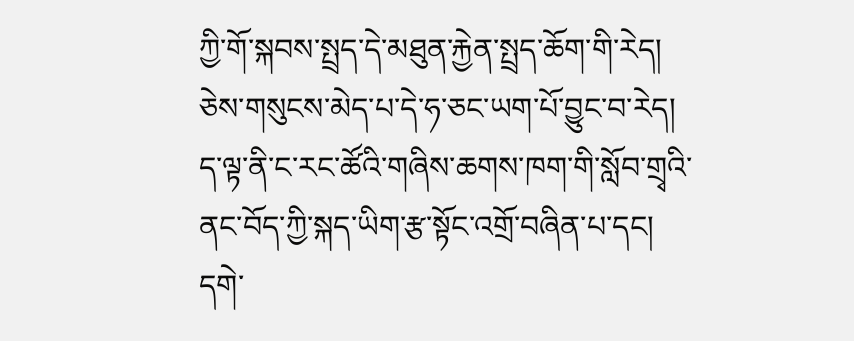ཀྱི་གོ་སྐབས་སྤྲད་དེ་མཐུན་རྐྱེན་སྤྲད་ཆོག་གི་རེད། ཅེས་གསུངས་མེད་པ་དེ་ཧ་ཅང་ཡག་པོ་བྱུང་བ་རེད། ད་ལྟ་ནི་ང་རང་ཚོའི་གཞིས་ཆགས་ཁག་གི་སློབ་གྲྭའི་ནང་བོད་ཀྱི་སྐད་ཡིག་རྩ་སྟོང་འགྲོ་བཞིན་པ་དང། དགེ་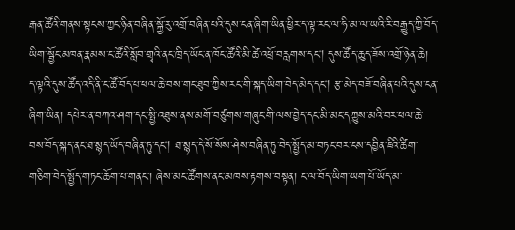རྒན་ཚོའི་གནས་སྟངས་ཀྱང་ཉིན་བཞིན་སྐྱོ་རུ་འགྲོ་བཞིན་པའི་དུས་ངན་ཞིག་ཡིན་ཕྱིར་ད་ལྟ་རང་ལ་ཧི་མ་ལ་ཡའི་རི་བརྒྱུད་ཀྱི་བོད་ཡིག་སྦྱོང་མཁན་རྣམས་ང་ཚོའི་སློབ་གྲྭའི་ནང་ཁྲིད་ཡོང་ན་ཁོང་ཚོའི་མི་ཚེ་འཕྲོ་བརླགས་དང། དུས་ཚོད་ཆུད་ཟོས་འགྲོ་ཉེན་ཆེ།
ད་ལྟའི་དུས་ཚོད་འདི་ནི་ང་ཚོ་བོད་པ་ཕལ་ཆེ་བས་གང་ཐུབ་ཀྱིས་རང་གི་སྐད་ཡིག་བེད་མེད་དང། རྩ་མེད་བཟོ་བཞིན་པའི་དུས་ངན་ཞིག་ཡིན། དཔེར་ན་བཀའ་ཤག་དང་སྤྱི་འཐུས་ནས་མགོ་བཙུགས་གཞུང་གི་ལས་བྱེད་དང་མི་མང་དཀྱུས་མའི་བར་ཕལ་ཆེ་བས་བོད་སྐད་ནང་ཐ་སྙད་ཡོད་བཞིན་ཏུ་དང། ཐ་སྙད་དེ་སོ་སོས་ཤེས་བཞིན་ཏུ་བེད་སྤྱོད་མ་བཏང་བར་ངས་དབྱིན་ཇིའི་ཚིག་གཅིག་བེད་སྤྱོད་གཏང་ཆོག་པ་གནང་། ཞེས་མང་ཚོགས་ནང་མཁས་རྟགས་བསྟན། ང་ལ་བོད་ཡིག་ཡག་པོ་ཡོད་མ་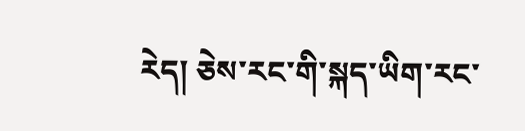རེད། ཅེས་རང་གི་སྐད་ཡིག་རང་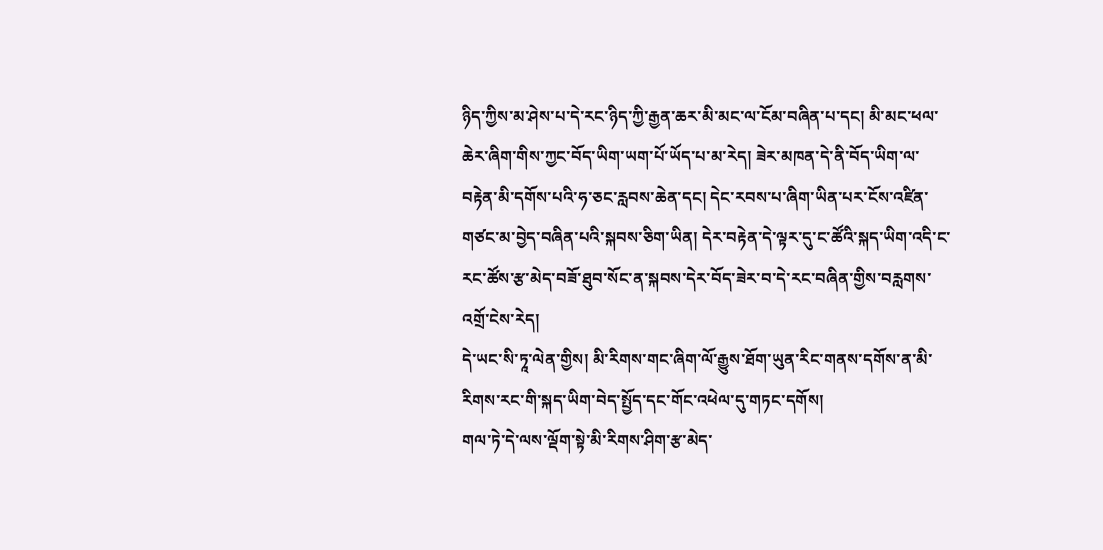ཉིད་ཀྱིས་མ་ཤེས་པ་དེ་རང་ཉིད་ཀྱི་རྒྱན་ཆར་མི་མང་ལ་ངོམ་བཞིན་པ་དང། མི་མང་ཕལ་ཆེར་ཞིག་གིས་ཀྱང་བོད་ཡིག་ཡག་པོ་ཡོད་པ་མ་རེད། ཟེར་མཁན་དེ་ནི་བོད་ཡིག་ལ་བརྟེན་མི་དགོས་པའི་ཧ་ཅང་རླབས་ཆེན་དང། དེང་རབས་པ་ཞིག་ཡིན་པར་ངོས་འཛིན་གཙང་མ་བྱེད་བཞིན་པའི་སྐབས་ཅིག་ཡིན། དེར་བརྟེན་དེ་ལྟར་དུ་ང་ཚོའི་སྐད་ཡིག་འདི་ང་རང་ཚོས་རྩ་མེད་བཟོ་ཐུབ་སོང་ན་སྐབས་དེར་བོད་ཟེར་བ་དེ་རང་བཞིན་གྱིས་བརླགས་འགྲོ་ངེས་རེད།
དེ་ཡང་སི་ཏཱ་ལེན་གྱིས། མི་རིགས་གང་ཞིག་ལོ་རྒྱུས་ཐོག་ཡུན་རིང་གནས་དགོས་ན་མི་རིགས་རང་གི་སྐད་ཡིག་བེད་སྤྱོད་དང་གོང་འཕེལ་དུ་གཏང་དགོས།
གལ་ཏེ་དེ་ལས་ལྡོག་སྟེ་མི་རིགས་ཤིག་རྩ་མེད་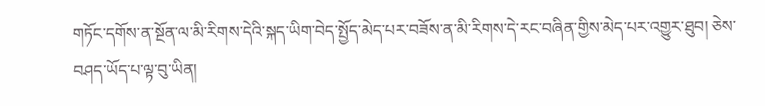གཏོང་དགོས་ན་སྔོན་ལ་མི་རིགས་དེའི་སྐད་ཡིག་བེད་སྤྱོད་མེད་པར་བཟོས་ན་མི་རིགས་དེ་རང་བཞིན་གྱིས་མེད་པར་འགྱུར་ཐུབ། ཅེས་བཤད་ཡོད་པ་ལྟ་བུ་ཡིན།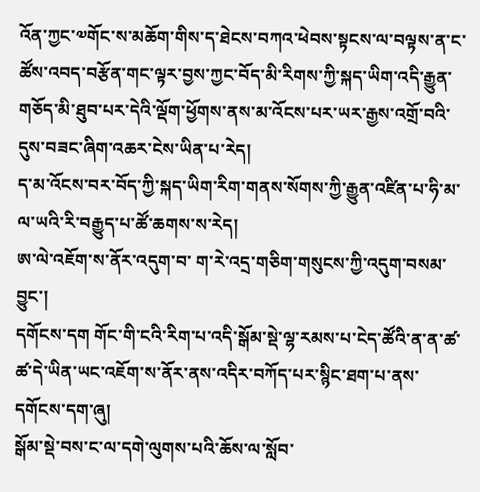འོན་ཀྱང་༧གོང་ས་མཆོག་གིས་ད་ཐེངས་བཀའ་ཕེབས་སྟངས་ལ་བལྟས་ན་ང་ཚོས་འབད་བརྩོན་གང་ལྟར་བྱས་ཀྱང་བོད་མི་རིགས་ཀྱི་སྐད་ཡིག་འདི་རྒྱུན་གཅོད་མི་ཐུབ་པར་དེའི་ལྡོག་ཕྱོགས་ནས་མ་འོངས་པར་ཡར་རྒྱས་འགྲོ་བའི་དུས་བཟང་ཞིག་འཆར་ངེས་ཡིན་པ་རེད།
ད་མ་འོངས་བར་བོད་ཀྱི་སྐད་ཡིག་རིག་གནས་སོགས་ཀྱི་རྒྱུན་འཛིན་པ་ཧི་མ་ལ་ཡའི་རི་བརྒྱུད་པ་ཚོ་ཆགས་ས་རེད།
ཨ་ལེ་འཇོག་ས་ནོར་འདུག་བ་ ག་རེ་འདྲ་གཅིག་གསུངས་ཀྱི་འདུག་བསམ་བྱུང་།
དགོངས་དག གོང་གི་ངའི་རིག་པ་འདི་སྒོམ་སྡེ་ལྷ་རམས་པ་ངེད་ཚོའི་ན་ན་ཚ་ཚ་དེ་ཡིན་ཡང་འཇོག་ས་ནོར་ནས་འདིར་བཀོད་པར་སྙིང་ཐག་པ་ནས་དགོངས་དག་ཞུ།
སྒོམ་སྡེ་བས་ང་ལ་དགེ་ལུགས་པའི་ཆོས་ལ་སློབ་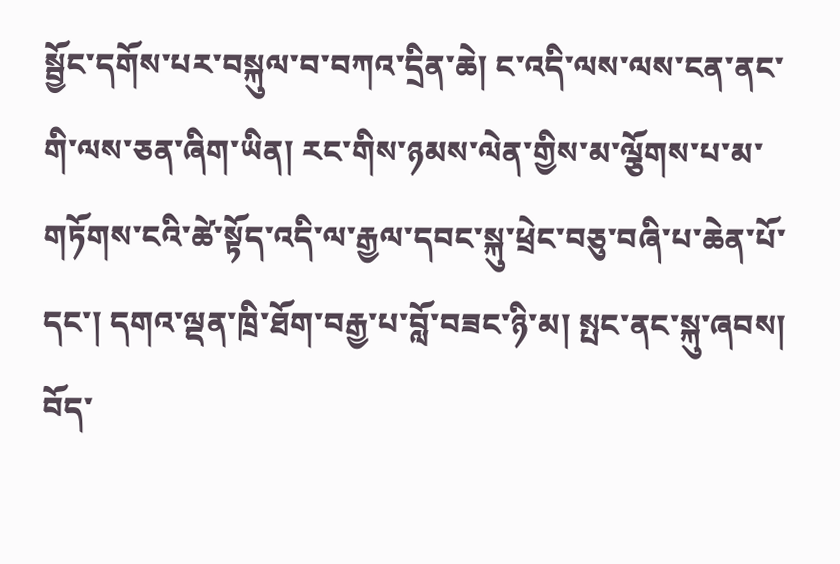སྦྱོང་དགོས་པར་བསྐུལ་བ་བཀའ་དྲིན་ཆེ། ང་འདི་ལས་ལས་ངན་ནང་གི་ལས་ཅན་ཞིག་ཡིན། རང་གིས་ཉམས་ལེན་གྱིས་མ་ལྕོགས་པ་མ་གཏོགས་ངའི་ཚེ་སྟོད་འདི་ལ་རྒྱལ་དབང་སྐུ་ཕྲེང་བཅུ་བཞི་པ་ཆེན་པོ་དང་། དགའ་ལྡན་ཁྲི་ཐོག་བརྒྱ་པ་བློ་བཟང་ཉི་མ། སྤང་ནང་སྐུ་ཞབས། བོད་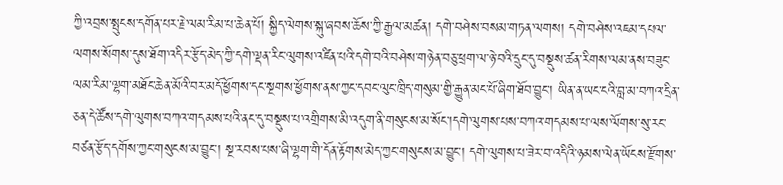ཀྱི་འབྲས་སྤུངས་དགོན་པར་རྗེ་ལམ་རིམ་པ་ཆེན་པོ། སྐྱིད་ལེགས་སྐུ་ཞབས་ཆོས་ཀྱི་རྒྱལ་མཚན། དགེ་བཤེས་བསམ་གཏན་ལགས། དགེ་བཤེས་འཇམ་དཔལ་ལགས་སོགས་དུས་ཐོག་འདིར་རྩོད་མེད་ཀྱི་དགེ་ལྡན་རིང་ལུགས་འཛིན་པའི་དགེ་བའི་བཤེས་གཉེན་བཅུ་ཕྲག་ལ་ཉེ་བའི་དྲུང་དུ་བསྡུས་ཚན་རིགས་ལམ་ནས་བཟུང་ལམ་རིམ་ལྷག་མཐོང་ཆེན་མོའི་བར་མདོ་ཕྱོགས་དང་སྔགས་ཕྱོགས་ནས་ཀྱང་དབང་ལུང་ཁྲིད་གསུམ་གྱི་རྒྱུན་མང་པོ་ཞིག་ཐོབ་བྱུང་། ཡིན་ན་ཡང་ངའི་བླ་མ་བཀའ་དྲིན་ཅན་དེ་ཚོས་དགེ་ལུགས་བཀའ་གདམས་པའི་ནང་དུ་བསྡུས་པ་འགྲིགས་མི་འདུག་ནི་གསུངས་མ་སོང་།དགེ་ལུགས་པས་བཀའ་གདམས་པ་ལས་ལོགས་སུ་རང་བཙན་རྩོད་དགོས་ཀྱང་གསུངས་མ་བྱུང་། སྔ་རབས་པས་ཞི་ལྷག་གི་དོན་རྟོགས་མེད་ཀྱང་གསུངས་མ་བྱུང་། དགེ་ལུགས་པ་ཟེར་བ་འདིའི་ཉམས་ལེན་ཡོངས་རྫོགས་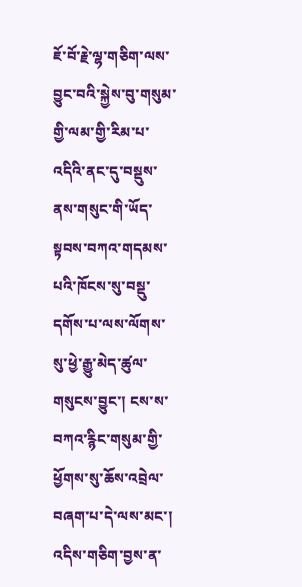ཇོ་བོ་རྗེ་ལྷ་གཅིག་ལས་བྱུང་བའི་སྐྱེས་བུ་གསུམ་གྱི་ལམ་གྱི་རིམ་པ་འདིའི་ནང་དུ་བསྡུས་ནས་གསུང་གི་ཡོད་སྟབས་བཀའ་གདམས་པའི་ཁོངས་སུ་བསྡུ་དགོས་པ་ལས་ལོགས་སུ་ཕྱེ་རྒྱུ་མེད་ཚུལ་གསུངས་བྱུང་། ངས་ས་བཀའ་རྙིང་གསུམ་གྱི་ཕྱོགས་སུ་ཆོས་འབྲེལ་བཞག་པ་དེ་ལས་མང་། འདིས་གཅིག་བྱས་ན་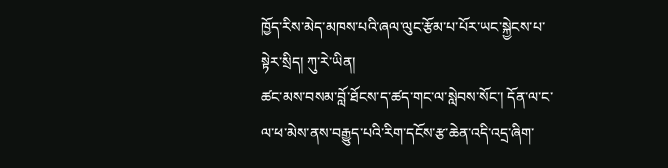ཁྱོད་རིས་མེད་མཁས་པའི་ཞལ་ལུང་རྩོམ་པ་པོར་ཡང་སྐྱེངས་པ་སྟེར་སྲིད། ཀུ་རེ་ཡིན།
ཚང་མས་བསམ་བློ་ཐོངས་ད་ཚད་གང་ལ་སླེབས་སོང་། དོན་ལ་ང་ལ་ཕ་མེས་ནས་བརྒྱུད་པའི་རིག་དངོས་རྩ་ཆེན་འདི་འདྲ་ཞིག་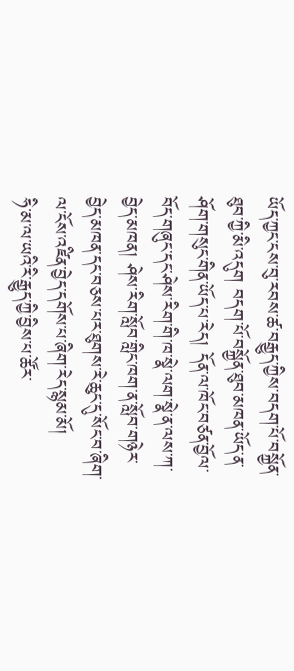ཡོད་ཀྱང་ངས་བུ་རབས་ཚ་བརྒྱུད་ཀྱིས་བདག་པོ་བསྐྱོན་ཐུབ་ཀྱི་མི་འདུག བདག་པོ་བསྐྱོན་ཐུབ་མཁན་ཡོད་ན་ཤོག་གསུང་གིན་ཡོད་པ་རེད། དོན་ལ་ཁོང་བཙན་བྱོལ་བོད་གཞུང་དང་ཤེས་རིག་གི་ཁ་སྣེ་ལག་སྣེ་ན་ལས་ཀ་བྱེད་མཁན། ཤེས་རིག་སློབ་གླིང་ཁག་ན་སློབ་གཉེར་བྱེད་མཁན་དང་བཅས་པར་ཐུགས་རེ་ཆུང་དུ་སོང་བ་ཞིག་ལ་ངོས་འཛིན་བྱེད་དགོས་པ་ཞིག་རེད་སྙམ་མོ།
ཧི་མ་ལ་ཡའི་རི་རྒྱུད་ཀྱི་བྱིས་པ་ཚོར་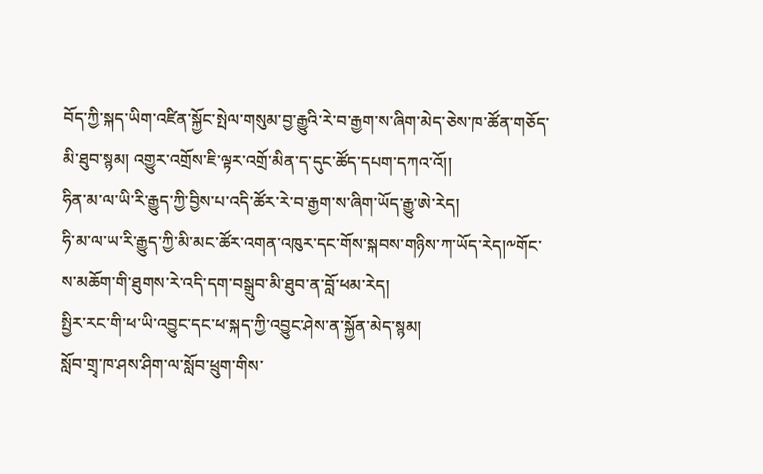བོད་ཀྱི་སྐད་ཡིག་འཛིན་སྐྱོང་སྤེལ་གསུམ་བྱ་རྒྱུའི་རེ་བ་རྒྱག་ས་ཞིག་མེད་ཅེས་ཁ་ཚོན་གཅོད་མི་ཐུབ་སྙམ། འགྱུར་འགྲོས་ཇི་ལྟར་འགྲོ་མིན་ད་དུང་ཚོད་དཔག་དཀའ་འོ།།
ཧིན་མ་ལ་ཡི་རི་རྒྱུད་ཀྱི་བྱིས་པ་འདི་ཚོར་རེ་བ་རྒྱག་ས་ཞིག་ཡོད་རྒྱུ་ཨེ་རེད།
ཧི་མ་ལ་ཡ་རི་རྒྱུད་ཀྱི་མི་མང་ཚོར་འགན་འཁུར་དང་གོས་སྐབས་གཉིས་ཀ་ཡོད་རེད།༸གོང་ས་མཆོག་གི་ཐུགས་རེ་འདི་དག་བསྒྲུབ་མི་ཐུབ་ན་བློ་ཕམ་རེད།
སྤྱིར་རང་གི་ཕ་ཡི་འབྱུང་དང་ཕ་སྐད་ཀྱི་འབྱུང་ཤེས་ན་སྐྱོན་མེད་སྙམ།
སློབ་གྲྭ་ཁ་ཤས་ཤིག་ལ་སློབ་ཕྲུག་གིས་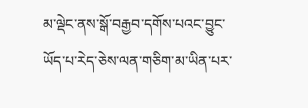མ་ལྡེང་ནས་སྒོ་བརྒྱབ་དགོས་པའང་བྱུང་ཡོད་པ་རེད་ཅེས་ལན་གཅིག་མ་ཡིན་པར་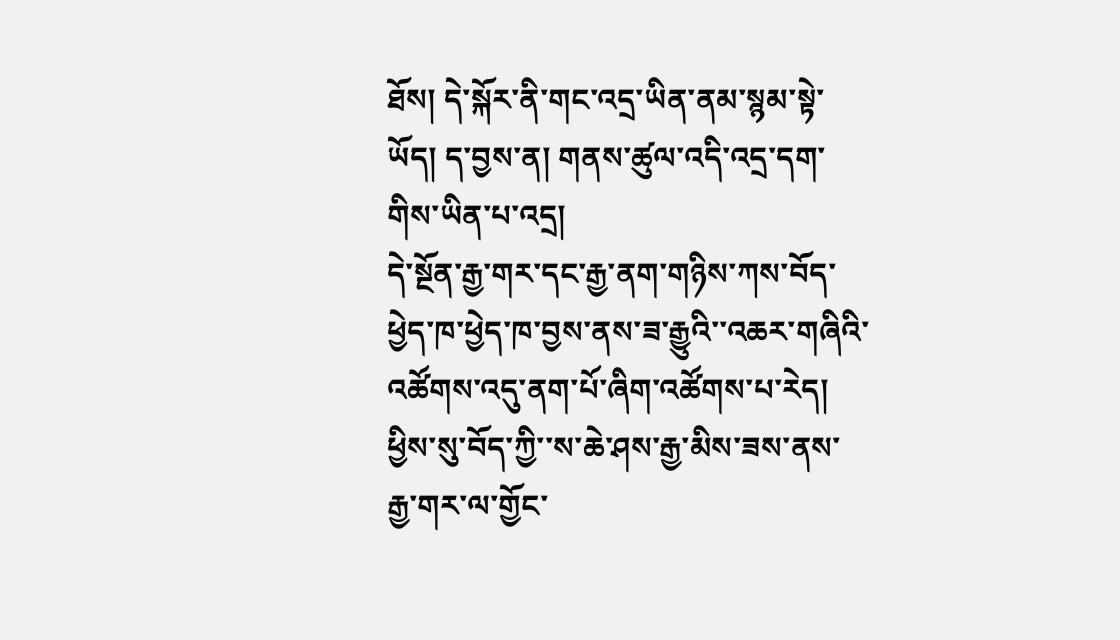ཐོས། དེ་སྐོར་ནི་གང་འདྲ་ཡིན་ནམ་སྙམ་སྟེ་ཡོད། ད་བྱས་ན། གནས་ཚུལ་འདི་འདྲ་དག་གིས་ཡིན་པ་འདྲ།
དེ་སྔོན་རྒྱ་གར་དང་རྒྱ་ནག་གཉིས་ཀས་བོད་ཕྱེད་ཁ་ཕྱེད་ཁ་བྱས་ནས་ཟ་རྒྱུའི་་འཆར་གཞིའི་འཚོགས་འདུ་ནག་པོ་ཞིག་འཚོགས་པ་རེད། ཕྱིས་སུ་བོད་ཀྱི་་ས་ཆེ་ཤས་རྒྱ་མིས་ཟས་ནས་རྒྱ་གར་ལ་གྱོང་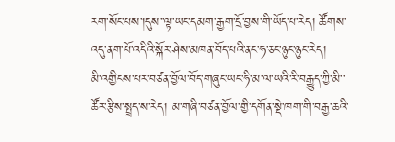རག་སོང་པས་།དུས་་ལྟ་ཡང་དམག་རྒྱག་དྲོ་བྱས་གི་ཡོད་པ་རེད། ཚོགས་འདུ་ནག་པོ་འདིའི་སྐོར་ཤེས་མཁན་བོད་པའི་ནང་ཧ་ཅང་ཉུང་ཉུང་རེད།
མི་འགྱིངས་པར་བཙན་བྱོལ་བོད་གཞུང་ཡང་ཧི་མ་ལ་ཡའི་རི་བརྒྱུད་ཀྱི་མི་་ཚོར་རྩིས་སྤྲད་ས་རེད། མ་གཞི་བཙན་བྱོལ་གྱི་དགོན་སྡེ་ཁག་གི་བརྒྱ་ཆའི་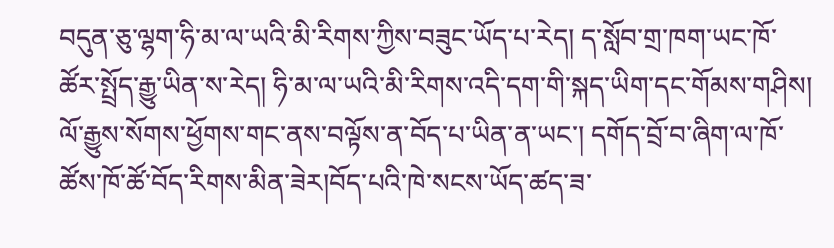བདུན་ཅུ་ལྷག་ཧི་མ་ལ་ཡའི་མི་རིགས་ཀྱིས་བཟུང་ཡོད་པ་རེད། ད་སློབ་གྲ་ཁག་ཡང་ཁོ་ཚོར་སྤྲོད་རྒྱུ་ཡིན་ས་རེད། ཧི་མ་ལ་ཡའི་མི་རིགས་འདི་དག་གི་སྐད་ཡིག་དང་གོམས་གཤིས། ལོ་རྒྱུས་སོགས་ཕྱོགས་གང་ནས་བལྟོས་ན་བོད་པ་ཡིན་ན་ཡང་། དགོད་བྲོ་བ་ཞིག་ལ་ཁོ་ཚོས་ཁོ་ཚོ་བོད་རིགས་མིན་ཟེར།བོད་པའི་ཁེ་སངས་ཡོད་ཚད་ཟ་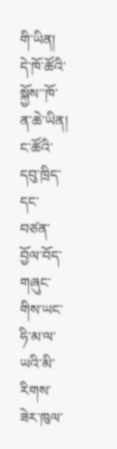གི་ཡིན། དེ་ཁོ་ཚོའི་སྐྱོས་་ཁོ་ན་ཆེ་ཡིན། ང་ཚོའི་དབུ་ཁྲིད་དང་བཙན་བྱོལ་བོད་གཞུང་གིས་ཡང་ཧི་མ་ལ་ཡའི་མི་རིགས་ཟེར་ཁུལ་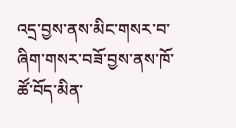འདྲ་བྱས་ནས་མིང་གསར་བ་ཞིག་གསར་བཟོ་བྱས་ནས་ཁོ་ཚོ་བོད་མིན་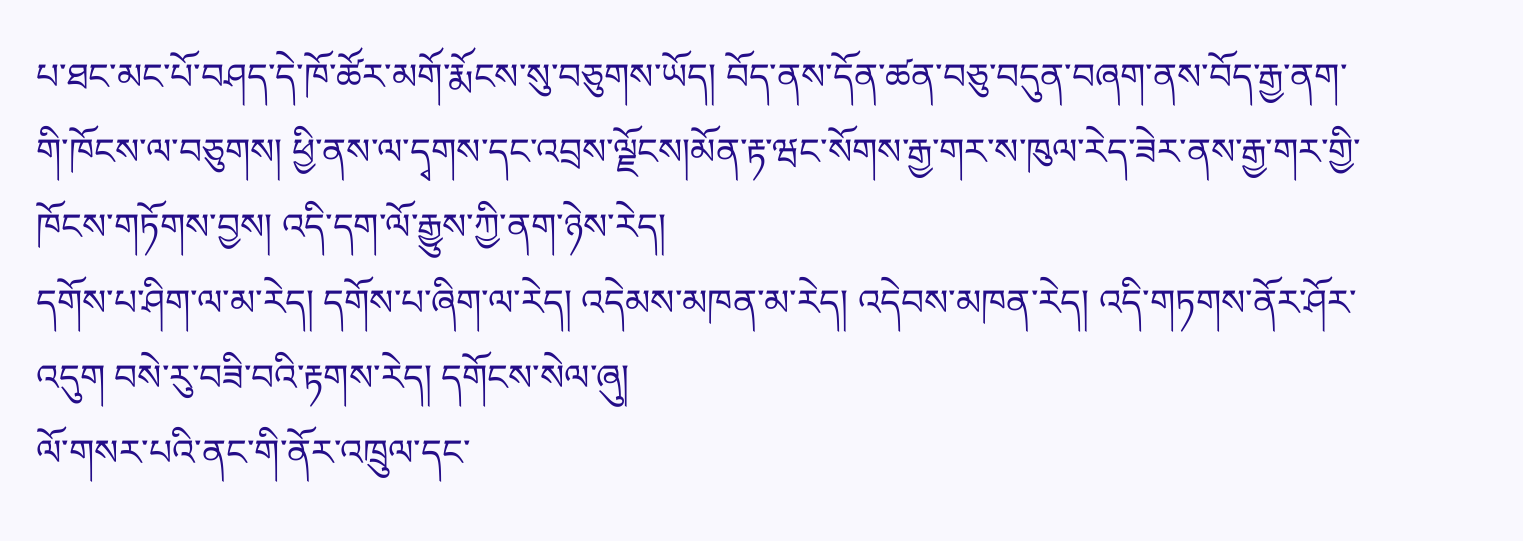པ་ཐང་མང་པོ་བཤད་དེ་ཁོ་ཚོར་མགོ་རྨོངས་སུ་བཅུགས་ཡོད། བོད་ནས་དོན་ཚན་བཅུ་བདུན་བཞག་ནས་བོད་རྒྱ་ནག་གི་ཁོངས་ལ་བཅུགས། ཕྱི་ནས་ལ་དྭགས་དང་འབྲས་ལྗོངས།མོན་རྟ་ཝང་སོགས་རྒྱ་གར་ས་ཁུལ་རེད་ཟེར་ནས་རྒྱ་གར་གྱི་ཁོངས་གཏོགས་བྱས། འདི་དག་ལོ་རྒྱུས་ཀྱི་ནག་ཉེས་རེད།
དགོས་པ་ཤིག་ལ་མ་རེད། དགོས་པ་ཞིག་ལ་རེད། འདེམས་མཁན་མ་རེད། འདེབས་མཁན་རེད། འདི་གཏགས་ནོར་ཤོར་འདུག བསེ་རུ་བཟི་བའི་རྟགས་རེད། དགོངས་སེལ་ཞུ།
ལོ་གསར་པའི་ནང་གི་ནོར་འཁྲུལ་དང་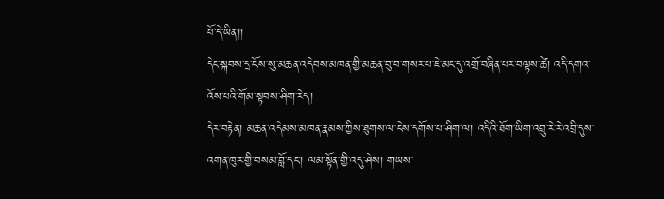པོ་དེ་ཡིན།།
དེང་སྐབས་དྲ་ངོས་སུ་མཆན་འདེབས་མཁན་གྱི་མཆན་བུ་བ་གསར་པ་ཇེ་མང་དུ་འགྲོ་བཞིན་པར་བལྟས་ཚེ། འདི་དགའ་འོས་པའི་གོམ་སྟབས་ཤིག་རེད།
དེར་བརྟེན། མཆན་འདེམས་མཁན་རྣམས་ཀྱིས་ཐུགས་ལ་ངེས་དགོས་པ་ཤིག་ལ། འདིའི་ཐོག་ཡིག་འབྲུ་རེ་རེ་འབྲི་དུས་འགན་ཁུར་གྱི་བསམ་བློ་དང་། ལམ་སྟོན་གྱི་འདུ་ཤེས། གཡས་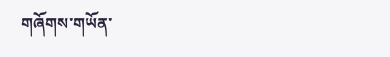གཞོགས་གཡོན་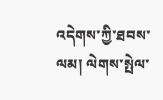འདེགས་ཀྱི་ཐབས་ལམ། ལེགས་སྤེལ་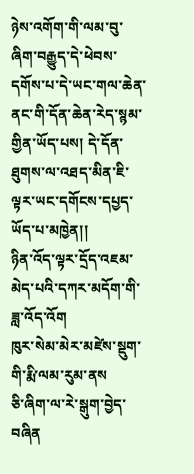ཉེས་འགོག་གི་ལམ་བུ་ཞིག་བརྒྱུད་དེ་ཕེབས་དགོས་པ་དེ་ཡང་གལ་ཆེན་ནང་གི་དོན་ཆེན་རེད་སྙམ་གྱིན་ཡོད་པས། དེ་དོན་ཐུགས་ལ་འཐད་མིན་ཇི་ལྟར་ཡང་དགོངས་དཔྱད་ཡོད་པ་མཁྱེན།།
ཉིན་འོད་ལྟར་དྲོད་འཇམ་མེད་པའི་དཀར་མདོག་གི་ཟླ་འོད་འོག
ཁུར་སེམ་མེར་མཛེས་སྡུག་གི་རྨི་ལམ་རུམ་ནས
ཅི་ཞིག་ལ་རེ་སྒུག་བྱེད་བཞིན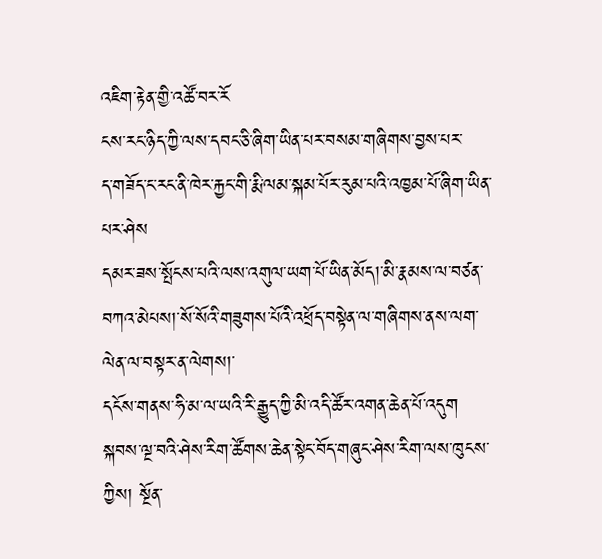འཇིག་རྟེན་གྱི་འཚོ་བར་རོ
ངས་རང་ཉིད་ཀྱི་ལས་དབང་ཅི་ཞིག་ཡིན་པར་བསམ་གཞིགས་བྱས་པར་
ད་གཟོད་ང་རང་ནི་ཁེར་རྐྱང་གི་རྨི་ལམ་སྐམ་པོར་རུམ་པའི་འཁྱམ་པོ་ཞིག་ཡིན་པར་ཤེས
དམར་ཟས་སྤོངས་པའི་ལས་འགུལ་ཡག་པོ་ཡིན་མོད།་མི་རྣམས་ལ་བཙན་བཀའ་མེཔས།་སོ་སོའི་གཟུགས་པོའི་འཕྲོད་བསྟེན་ལ་གཞིགས་ནས་ལག་ལེན་ལ་བསྟར་ན་ལེགས།་
དངོས་གནས་ཧི་མ་ལ་ཡའི་རི་རྒྱུད་ཀྱི་མི་འདི་ཚོར་འགན་ཆེན་པོ་འདུག
སྐབས་ལྔ་བའི་ཤེས་རིག་ཚོགས་ཆེན་སྟེང་བོད་གཞུང་ཤེས་རིག་ལས་ཁུངས་ཀྱིས། སྔོན་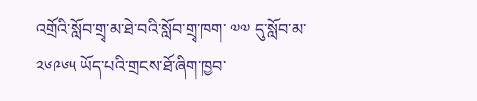འགྲོའི་སློབ་གྲྭ་མ་ཐེ་བའི་སློབ་གྲྭ་ཁག་ ༧༧ དུ་སློབ་མ་ ༢༦༩༦༥ ཡོད་པའི་གྲངས་ཐོ་ཞིག་ཁྱབ་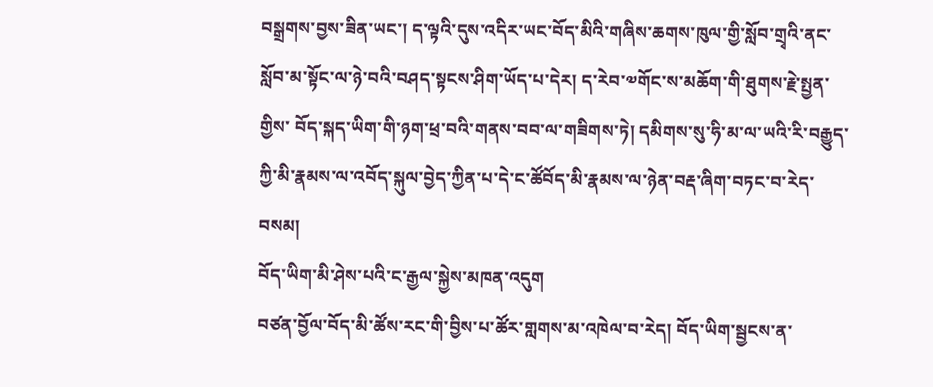བསྒྲགས་བྱས་ཟིན་ཡང་། ད་ལྟའི་དུས་འདིར་ཡང་བོད་མིའི་གཞིས་ཆགས་ཁུལ་གྱི་སློབ་གྲྭའི་ནང་སློབ་མ་སྟོང་ལ་ཉེ་བའི་བཤད་སྟངས་ཤིག་ཡོད་པ་དེར། ད་རེབ་༧གོང་ས་མཆོག་གི་ཐུགས་རྗེ་སྤྱན་གྱིས་ བོད་སྐད་ཡིག་གི་ཉག་ཕྲ་བའི་གནས་བབ་ལ་གཟིགས་ཏེ། དམིགས་སུ་ཧི་མ་ལ་ཡའི་རི་བརྒྱུད་ཀྱི་མི་རྣམས་ལ་འབོད་སྐུལ་བྱེད་ཀྱིན་པ་དེ་ང་ཚོབོད་མི་རྣམས་ལ་ཉེན་བརྡ་ཞིག་བཏང་བ་རེད་བསམ།
བོད་ཡིག་མི་ཤེས་པའི་ང་རྒྱལ་སྐྱེས་མཁན་འདུག
བཙན་བྱོལ་བོད་མི་ཚོས་རང་གི་བྱིས་པ་ཚོར་གླགས་མ་འཁེལ་བ་རེད། བོད་ཡིག་སྦྱངས་ན་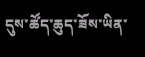དུས་ཚོད་ཆུད་ཟོས་ཡིན་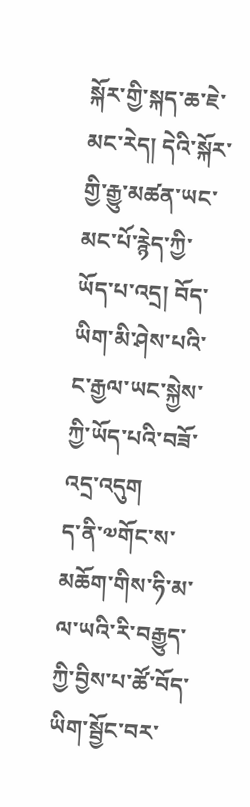སྐོར་གྱི་སྐད་ཆ་ཇེ་མང་རེད། དེའི་སྐོར་གྱི་རྒྱུ་མཚན་ཡང་མང་པོ་རྙེད་ཀྱི་ཡོད་པ་འདྲ། བོད་ཡིག་མི་ཤེས་པའི་ང་རྒྱལ་ཡང་སྐྱེས་ཀྱི་ཡོད་པའི་བཟོ་འདྲ་འདུག
ད་ནི་༧གོང་ས་མཆོག་གིས་ཧི་མ་ལ་ཡའི་རི་བརྒྱུད་ཀྱི་བྱིས་པ་ཚོ་བོད་ཡིག་སྦྱོང་བར་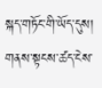སྐད་གཏོང་གི་ཡོད་དུས། གནས་སྟངས་ཚད་ངེས་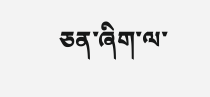ཅན་ཞིག་ལ་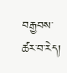བརྒྱབས་ཚར་བ་རེད།